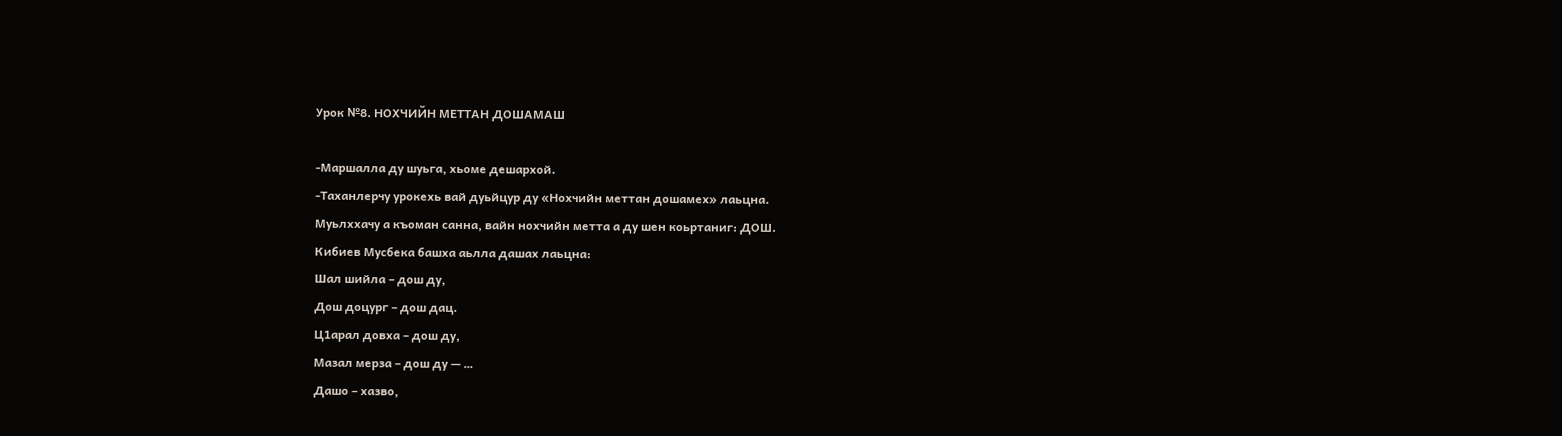Урок №8. НОХЧИЙН МЕТТАН ДОШАМАШ

-Маршалла ду шуьга, хьоме дешархой.
-Таханлерчу урокехь вай дуьйцур ду «Нохчийн меттан дошамех» лаьцна.
Муьлххачу а къоман санна, вайн нохчийн метта а ду шен коьртаниг: ДОШ.
Кибиев Мусбека башха аьлла дашах лаьцна:
Шал шийла – дош ду,
Дош доцург – дош дац.
Ц1арал довха – дош ду,
Мазал мерза – дош ду — …
Дашо – хазво,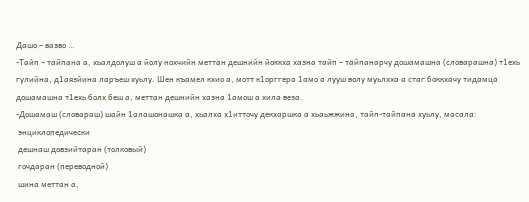Дашо – вазво …
-Тайп – тайпана а, хьалдолуш а йолу нохчийн меттан дешнийн йоккха хазна тайп – тайпанарчу дошамашна (словарашна) т1ехь гулийна, д1аязйина ларъеш хуьлу. Шен къамел кхио а, мотт к1орггера 1амо а лууш волу муьлхха а стаг боккхачу тидамца дошамашна т1ехь болх беш а, меттан дешнийн хазна 1амош а хила веза.
-Дошамаш (словараш) шайн 1алашонашка а, хьалха х1итточу декхаршка а хьаьжжина, тайп-тайпана хуьлу, масала:
 энциклопедически
 дешнаш довзийтаран (толковый)
 гочдаран (переводной)
 шина меттан а,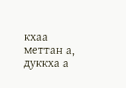кхаа меттан а, дуккха а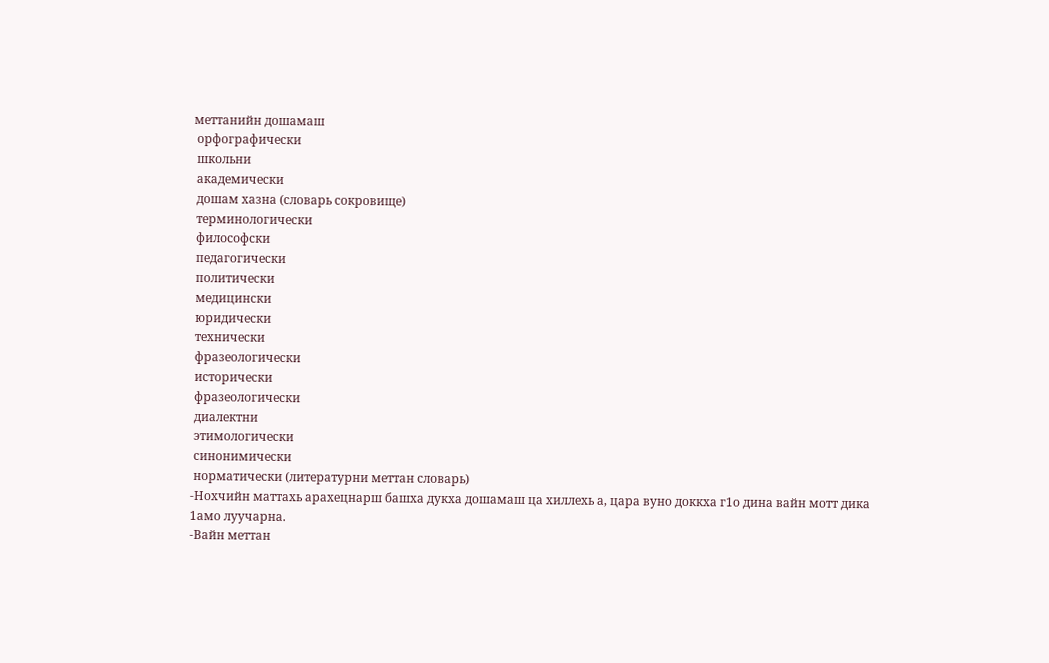меттанийн дошамаш
 орфографически
 школьни
 академически
 дошам хазна (словарь сокровище)
 терминологически
 философски
 педагогически
 политически
 медицински
 юридически
 технически
 фразеологически
 исторически
 фразеологически
 диалектни
 этимологически
 синонимически
 норматически (литературни меттан словарь)
-Нохчийн маттахь арахецнарш башха дукха дошамаш ца хиллехь а, цара вуно доккха г1о дина вайн мотт дика 1амо луучарна.
-Вайн меттан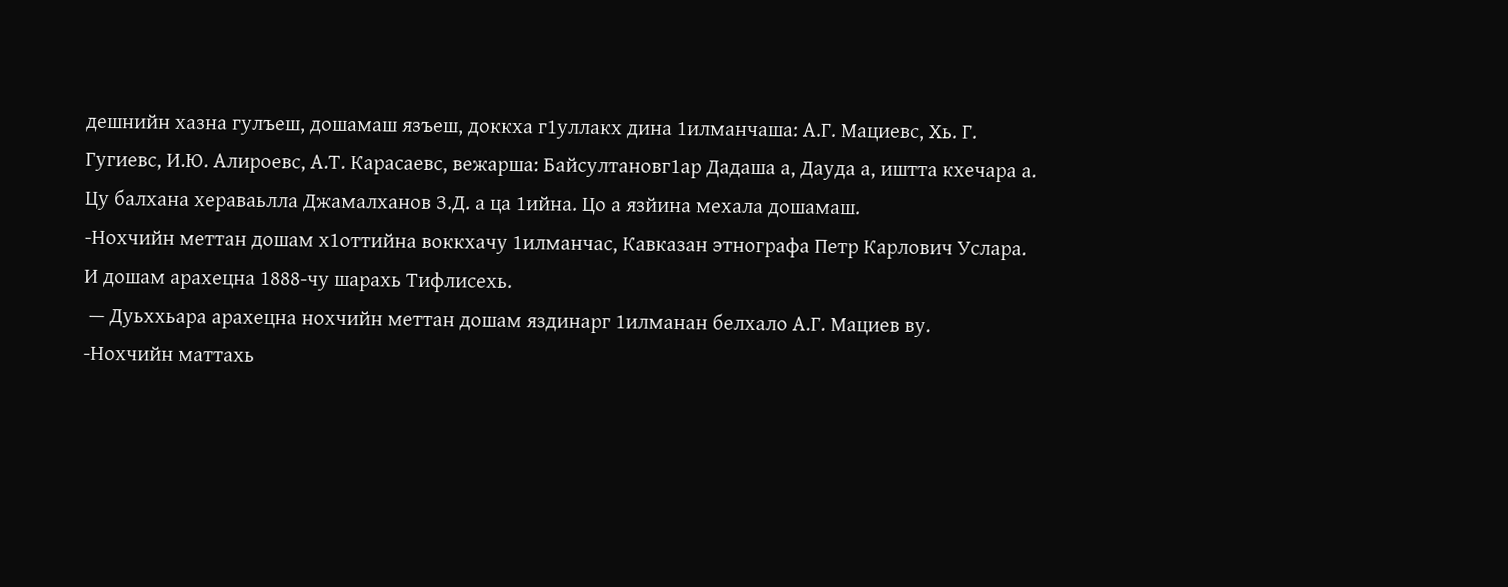дешнийн хазна гулъеш, дошамаш язъеш, доккха г1уллакх дина 1илманчаша: А.Г. Мациевс, Хь. Г. Гугиевс, И.Ю. Алироевс, А.Т. Карасаевс, вежарша: Байсултановг1ар Дадаша а, Дауда а, иштта кхечара а. Цу балхана хераваьлла Джамалханов З.Д. а ца 1ийна. Цо а язйина мехала дошамаш.
-Нохчийн меттан дошам х1оттийна воккхачу 1илманчас, Кавказан этнографа Петр Карлович Услара. И дошам арахецна 1888-чу шарахь Тифлисехь.
 — Дуьххьара арахецна нохчийн меттан дошам яздинарг 1илманан белхало А.Г. Мациев ву.
-Нохчийн маттахь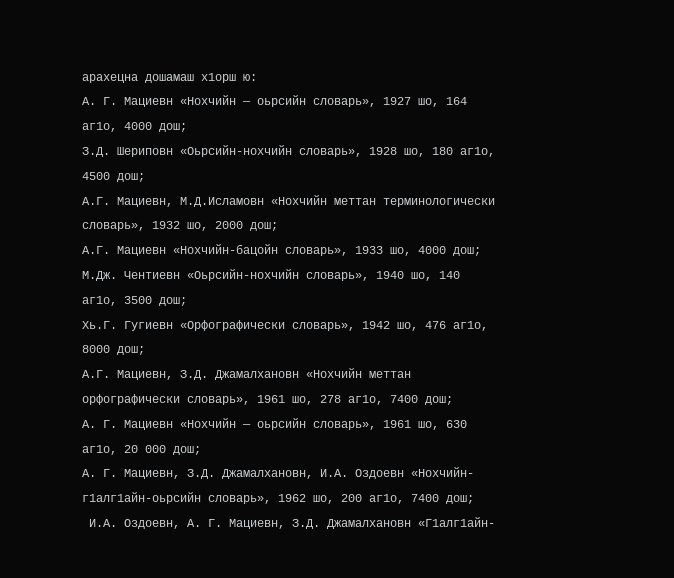арахецна дошамаш х1орш ю:
А. Г. Мациевн «Нохчийн — оьрсийн словарь», 1927 шо, 164 аг1о, 4000 дош;
З.Д. Шериповн «Оьрсийн-нохчийн словарь», 1928 шо, 180 аг1о, 4500 дош;
А.Г. Мациевн, М.Д.Исламовн «Нохчийн меттан терминологически словарь», 1932 шо, 2000 дош;
А.Г. Мациевн «Нохчийн-бацойн словарь», 1933 шо, 4000 дош;
М.Дж. Чентиевн «Оьрсийн-нохчийн словарь», 1940 шо, 140 аг1о, 3500 дош;
Хь.Г. Гугиевн «Орфографически словарь», 1942 шо, 476 аг1о, 8000 дош;
А.Г. Мациевн, З.Д. Джамалхановн «Нохчийн меттан орфографически словарь», 1961 шо, 278 аг1о, 7400 дош;
А. Г. Мациевн «Нохчийн — оьрсийн словарь», 1961 шо, 630 аг1о, 20 000 дош;
А. Г. Мациевн, З.Д. Джамалхановн, И.А. Оздоевн «Нохчийн-г1алг1айн-оьрсийн словарь», 1962 шо, 200 аг1о, 7400 дош;
 И.А. Оздоевн, А. Г. Мациевн, З.Д. Джамалхановн «Г1алг1айн-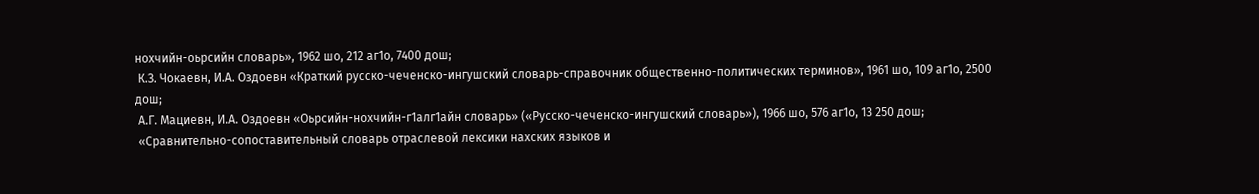нохчийн-оьрсийн словарь», 1962 шо, 212 аг1о, 7400 дош;
 К.З. Чокаевн, И.А. Оздоевн «Краткий русско-чеченско-ингушский словарь-справочник общественно-политических терминов», 1961 шо, 109 аг1о, 2500 дош;
 А.Г. Мациевн, И.А. Оздоевн «Оьрсийн-нохчийн-г1алг1айн словарь» («Русско-чеченско-ингушский словарь»), 1966 шо, 576 аг1о, 13 250 дош;
 «Сравнительно-сопоставительный словарь отраслевой лексики нахских языков и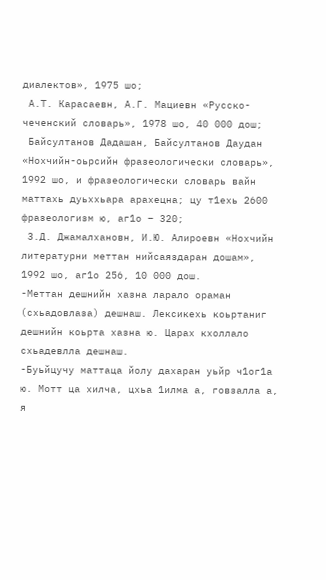диалектов», 1975 шо;
 А.Т. Карасаевн, А.Г. Мациевн «Русско-чеченский словарь», 1978 шо, 40 000 дош;
 Байсултанов Дадашан, Байсултанов Даудан «Нохчийн-оьрсийн фразеологически словарь», 1992 шо, и фразеологически словарь вайн маттахь дуьххьара арахецна; цу т1ехь 2600 фразеологизм ю, аг1о – 320;
 З.Д. Джамалхановн, И.Ю. Алироевн «Нохчийн литературни меттан нийсаяздаран дошам», 1992 шо, аг1о 256, 10 000 дош.
-Меттан дешнийн хазна ларало ораман (схьадовлаза) дешнаш. Лексикехь коьртаниг дешнийн коьрта хазна ю. Царах кхоллало схьадевлла дешнаш.
-Буьйцучу маттаца йолу дахаран уьйр ч1ог1а  ю. Мотт ца хилча, цхьа 1илма а, говзалла а, я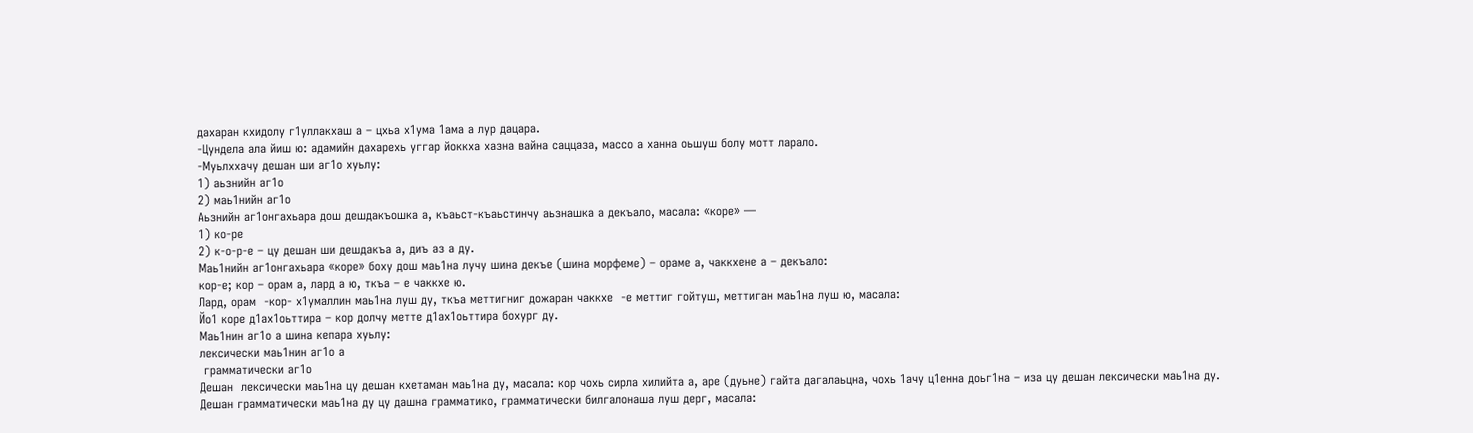дахаран кхидолу г1уллакхаш а – цхьа х1ума 1ама а лур дацара.
-Цундела ала йиш ю: адамийн дахарехь уггар йоккха хазна вайна саццаза, массо а ханна оьшуш болу мотт ларало.
-Муьлххачу дешан ши аг1о хуьлу:
1) аьзнийн аг1о
2) маь1нийн аг1о
Аьзнийн аг1онгахьара дош дешдакъошка а, къаьст-къаьстинчу аьзнашка а декъало, масала: «коре» —
1) ко-ре
2) к-о-р-е – цу дешан ши дешдакъа а, диъ аз а ду.
Маь1нийн аг1онгахьара «коре» боху дош маь1на лучу шина декъе (шина морфеме) – ораме а, чаккхене а – декъало:
кор-е; кор – орам а, лард а ю, ткъа – е чаккхе ю.
Лард, орам  -кор- х1умаллин маь1на луш ду, ткъа меттигниг дожаран чаккхе  -е меттиг гойтуш, меттиган маь1на луш ю, масала:
Йо1 коре д1ах1оьттира – кор долчу метте д1ах1оьттира бохург ду.
Маь1нин аг1о а шина кепара хуьлу:
лексически маь1нин аг1о а
 грамматически аг1о
Дешан  лексически маь1на цу дешан кхетаман маь1на ду, масала: кор чохь сирла хилийта а, аре (дуьне) гайта дагалаьцна, чохь 1ачу ц1енна доьг1на – иза цу дешан лексически маь1на ду.
Дешан грамматически маь1на ду цу дашна грамматико, грамматически билгалонаша луш дерг, масала: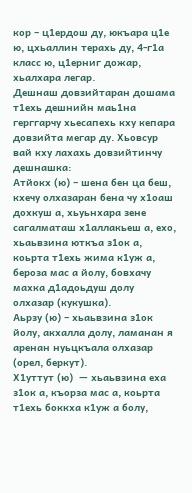кор – ц1ердош ду, юкъара ц1е ю, цхьаллин терахь ду, 4-г1а класс ю, ц1ерниг дожар, хьалхара легар.
Дешнаш довзийтаран дошама т1ехь дешнийн маь1на герггарчу хьесапехь кху кепара довзийта мегар ду. Хьовсур вай кху лахахь довзийтинчу дешнашка:
Атйокх (ю) – шена бен ца беш, кхечу олхазаран бена чу х1оаш дохкуш а, хьуьнхара зене сагалматаш х1аллакьеш а, ехо, хьаьвзина юткъа з1ок а, коьрта т1ехь жима к1уж а, бероза мас а йолу, бовхачу махка д1адоьдуш долу олхазар (кукушка).
Аьрзу (ю) – хьаьвзина з1ок йолу, акхалла долу, ламанан я аренан нуьцкъала олхазар (орел, беркут).
Х1уттут (ю)  — хьаьвзина еха з1ок а, къорза мас а, коьрта т1ехь боккха к1уж а болу,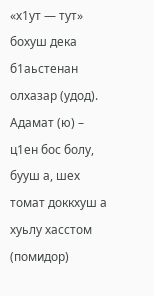«х1ут — тут» бохуш дека б1аьстенан олхазар (удод).
Адамат (ю) – ц1ен бос болу, бууш а, шех томат доккхуш а хуьлу хасстом (помидор)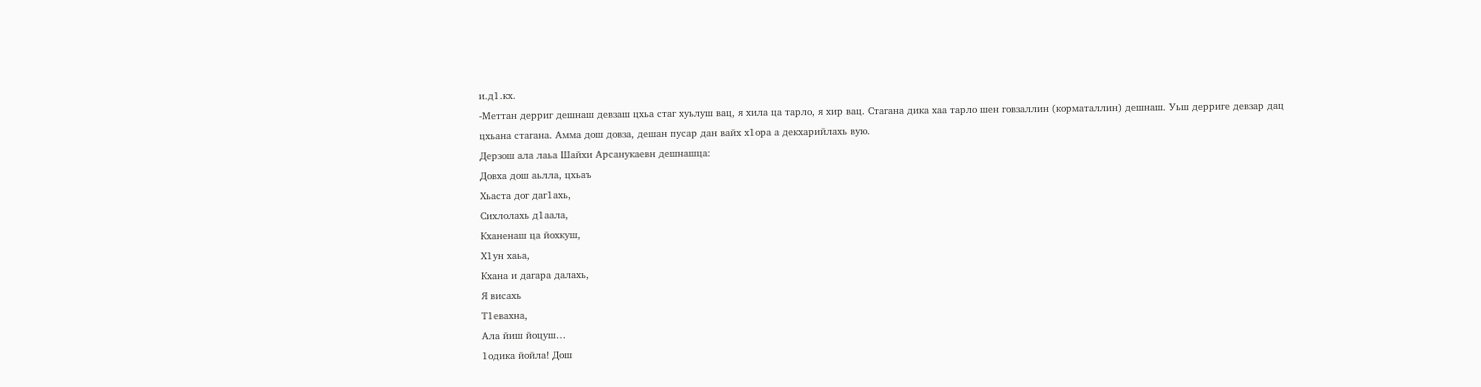и.д1.кх.
-Меттан дерриг дешнаш девзаш цхьа стаг хуьлуш вац, я хила ца тарло, я хир вац. Стагана дика хаа тарло шен говзаллин (корматаллин) дешнаш. Уьш дерриге девзар дац цхьана стагана. Амма дош довза, дешан пусар дан вайх х1ора а декхарийлахь вую.
Дерзош ала лаьа Шайхи Арсанукаевн дешнашца:
Довха дош аьлла, цхьаъ
Хьаста дог даг1ахь,
Сихлолахь д1аала,
Кханенаш ца йохкуш,
Х1ун хаьа,
Кхана и дагара далахь,
Я висахь
Т1евахна,
Ала йиш йоцуш…
1одика йойла! Дош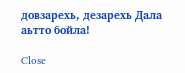довзарехь, дезарехь Дала аьтто бойла!

Close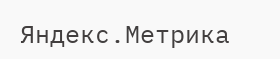Яндекс.Метрика